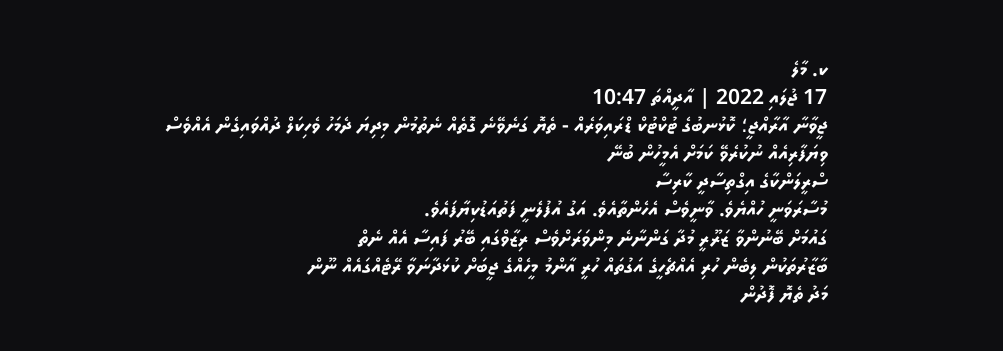ކ. މާލެ
17 ޖުލައި 2022 | އާދީއްތަ 10:47
ޖީވާނާ އާރާއްޖީ؛ ކޮޅުނބުގެ ޓުކްޓުކް ޑްރައިވަރެއް - ތެޔޮ ގަނެވޭނެ ގޮތެއް ނެތުމުން މިދިޔަ ދެމަހު ވެހިކަލް ދުއްވައިގެން އެއްވެސް ވިޔަފާރިއެއް ނުކުރެވޭ ކަމަށް އެމީހުން ބުނޭ
ސްރީލަންކާގެ އިގްތިސާދީ ކާރިސާ
މުސާރަވަނީ ހުއްޔެވެ. ވާނީވެސް އެހެންތާއެވެ. އަގު އުފުލެނީ ފަތުއަޑުކިޔާފައެވެ.
ގައުމަށް ބޭނުންވާ ޒަރޫރީ މުދާ ގަންނާނެ މިންވަރަށްވެސް ރިޒާވްގައި ބޭރު ފައިސާ އެއް ނެތް
ބާޒާރުތަކުން ލިބެން ހުރި އެއްޗެހީގެ އަގުތައް ހުރީ އާންމު މީހެއްގެ ޖީބަށް ކުޅަދާނަވާ ރޭޓެއްގައެއް ނޫން
މަދު ތެޔޮ ފޮދުން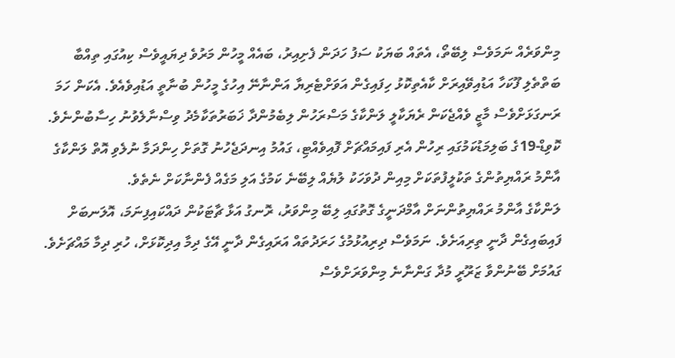މިންވަރެއް ނަމަވެސް ލިބޭތޯ، އެތައް ބަޔަކު ސަފު ހަދަން ފެށިއިރު، ބައެއް މީހުން މަރުވެ ދިޔައީވެސް ކިއުގައި ތިއްބާ
ބަތްތެލި ފޫކަހާ އަޑުއިވޭއިރަށް ކާއެތިކޮޅު ހިފައިގެން އަވަށްޓެރިޔާ އަންނާނޭ އިހުގެ މީހުން ބުނާތީ އަޑުއިވެއެވެ. އެކަން ހަމަ ރަނގަޅަށްވެސް މާޒީ ވެއްޖެކަން ރެޔަކާލީ ލަންކާގެ މަސްރަހުން ލިބެމުންދާ ޚަބަރުތަކާމެދު ވިސްނާލެވުނު ހިސާބުންނެވެ. ކޮވިޑް-19ގެ ބަލިމަޑުކަމުގައި ރިހުން އެރި ފައިމައްޗަށް ފޮއިވެއްޓި، ގައުމު އިނދަޖެހުނު ގޮތަށް ހިންދަމާ ނުލެވި އޮތް ލަންކާގެ އާންމު ރައްޔިތުންގެ ތަކުލީފުތަކަށް މިއިން ދުވަހަކު ލުޔެއް ލިބޭނެ ކަމުގެ އަލި މަގެއް ފެންނާކަށް ނެތެވެ.
ލަންކާގެ އާންމު ރައްޔިތުންނަށް އާމްދަނީގެ ގޮތުގައި ލިބޭ މިންވަރު، ރޮނގު އަޅާ ޗާޓަކުން ދައްކައިފިނަމަ، އޮލަނބަށް ފައިބައިގެން ދާނީ ތިރިއަށެވެ. ނަމަވެސް ދިރިއުޅުމުގެ ހަރަދުތައް އަރައިގެން ދާނީ އޭގެ ދިމާ އިދިކޮޅަށް، ހުރި ދިމާ މައްޗަށެވެ.
ގައުމަށް ބޭނުންވާ ޒަރޫރީ މުދާ ގަންނާނެ މިންވަރަށްވެސް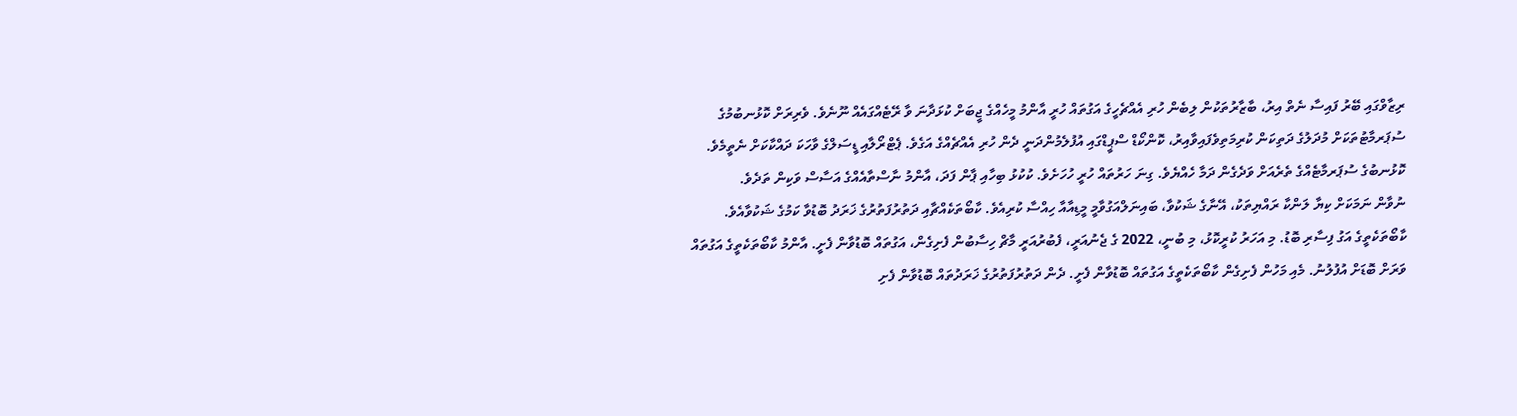ރިޒާވްގައި ބޭރު ފައިސާ ނެތް އިރު، ބާޒާރުތަކުން ލިބެން ހުރި އެއްޗެހީގެ އަގުތައް ހުރީ އާންމު މީހެއްގެ ޖީބަށް ކުޅަދާނަ ވާ ރޭޓެއްގައެއް ނޫނެވެ. ވެރިރަށް ކޮޅުނބުމުގެ ސުޕަރމާޓުތަކަށް މުދަލުގެ ދަތިކަން ކުރިމަތިވެފައިވާއިރު، ކޮންކޯޑް ސްޕީޑްގައި އުފުލެމުންދަނީ ދެން ހުރި އެއްޗެއްގެ އަގެވެ. ޕެޓްރޯލާއި ޑީސަލްގެ ވާހަކަ ދައްކާކަށް ނެތީމެވެ.
ކޮޅުނބުގެ ސުޕަރމާޓެއްގެ ތެރެއަށް ވަދެގެން ދަމާ ހެއްޔެވެ. ގިނަ ހަރުތައް ހުރީ ހުހަށެވެ. ކުކުޅު ބިހާއި ޕާން ފަދަ، އާންމު ނާސްތާއެއްގެ އަސާސް ވަކިން ތަދެވެ.
ނުވާން ނަމަކަށް ކިޔާ ލަންކާ ރައްޔިތަކު، އޭނާގެ ޝަކުވާ، ބައިނަލްއަގުވާމީ މީޑިއާއާ ހިއްސާ ކުރިއެވެ. ކާބޯތަކެއްޗާއި ދަތުރުފަތުރުގެ ޚަރަދު ބޮޑުވާ ކަމުގެ ޝަކުވާއެވެ.
ކާބޯތަކެތީގެ އަގު ފިސާރި ބޮޑު. މި އަހަރު ކުރީކޮޅު، މި ބުނީ، 2022 ގެ ޖެނުއަރީ، ފެބުރުއަރީ މާޗް ހިސާބުން ފެށިގެން، އަގުތައް ބޮޑުވާން ފެށީ. އާންމު ކާބޯތަކެތީގެ އަގުތައް ވަރަށް ބޮޑަށް އުފުލުނު. މެއި މަހުން ފެށިގެން ކާބޯތަކެތީގެ އަގުތައް ބޮޑުވާން ފެށީ. ދެން ދަތުރުފަތުރުގެ ޚަރަދުތައް ބޮޑުވާން ފެށި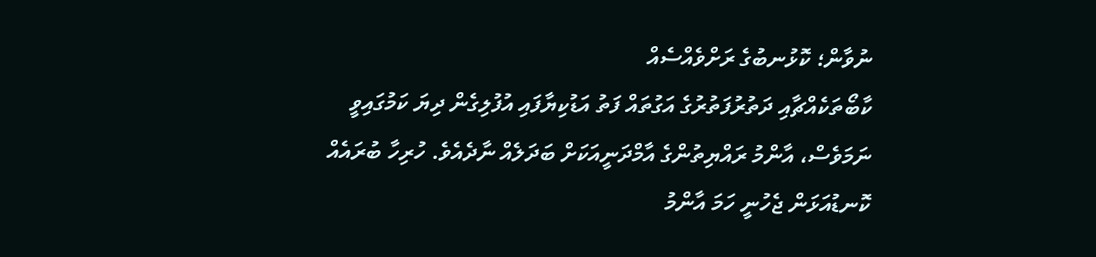ނުވާން؛ ކޮޅުނބުގެ ރަށްވެއްސެއް
ކާބޯތަކެއްޗާއި ދަތުރުފަތުރުގެ އަގުތައް ފަތު އަޑުކިޔާފައި އުފުލިގެން ދިޔަ ކަމުގައިވީ ނަމަވެސް، އާންމު ރައްޔިތުންގެ އާމްދަނީއަކަށް ބަދަލެއް ނާދެއެވެ. ހުރިހާ ބުރައެއް ކޮނޑުއަޅަން ޖެހުނީ ހަމަ އާންމު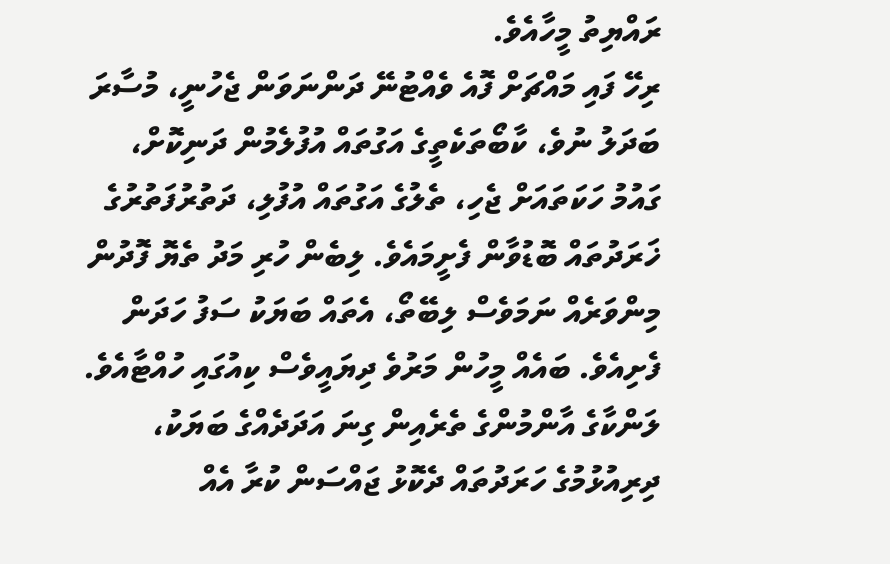ރައްޔިތު މީހާއެވެ.
ރިހޭ ފައި މައްޗަށް ފޮއެ ވެއްޓުނޭ ދަންނަވަން ޖެހުނީ، މުސާރަ ބަދަލު ނުވެ، ކާބޯތަކެތީގެ އަގުތައް އުފުލެމުން ދަނިކޮށް، ގައުމު ހަކަތައަށް ޖެހި، ތެލުގެ އަގުތައް އުފުލި، ދަތުރުފަތުރުގެ ޚަރަދުތައް ބޮޑުވާން ފެށީމައެވެ. ލިބެން ހުރި މަދު ތެޔޮ ފޮދުން މިންވަރެއް ނަމަވެސް ލިބޭތޯ، އެތައް ބަޔަކު ސަފު ހަދަން ފެށިއެވެ. ބައެއް މީހުން މަރުވެ ދިޔައީވެސް ކިއުގައި ހުއްޓާއެވެ.
ލަންކާގެ އާންމުންގެ ތެރެއިން ގިނަ އަދަދެއްގެ ބަޔަކު، ދިރިއުޅުމުގެ ހަރަދުތައް ދެކޮޅު ޖައްސަން ކުރާ އެއް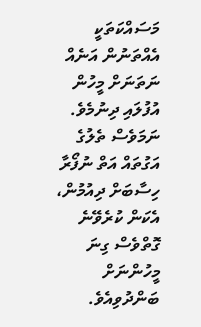މަސައްކަތަކީ އެއްތަނުން އަނެއް ނަތަނަށް މީހުން އުފުލައި ދިނުމެވެ. ނަމަވެސް ތެލުގެ އަގުތައް އަތް ނުފޯރާ ހިސާބަށް ދިއުމުން، އެކަން ކުރެވޭނެ ގޮތްވެސް ގިނަ މީހުންނަށް ބަންދުވިއެވެ.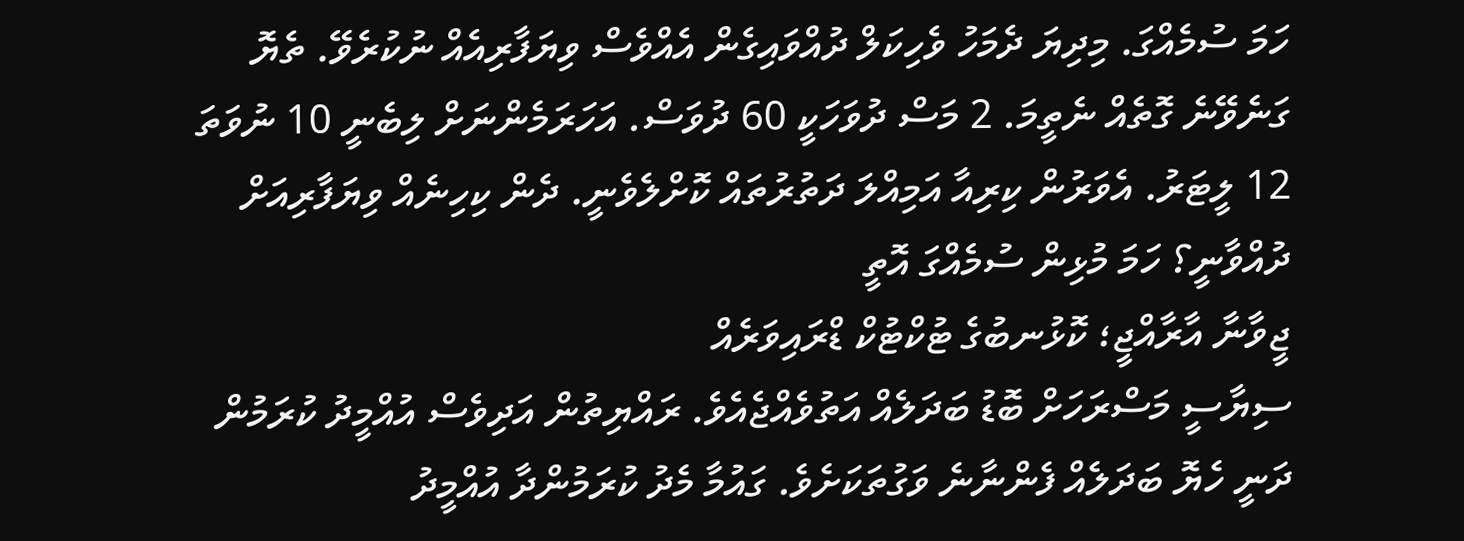ހަމަ ސުމެއްގަ. މިދިޔަ ދެމަހު ވެހިކަލް ދުއްވައިގެން އެއްވެސް ވިޔަފާރިއެއް ނުކުރެވޭ. ތެޔޮ ގަނެވޭނެ ގޮތެއް ނެތީމަ. 2 މަސް ދުވަހަކީ 60 ދުވަސް. އަހަރަމެންނަށް ލިބެނީ 10 ނުވަތަ 12 ލީޓަރު. އެވަރުން ކިރިއާ އަމިއްލަ ދަތުރުތައް ކޮށްލެވެނީ. ދެން ކިހިނެއް ވިޔަފާރިއަށް ދުއްވާނީ؟ ހަމަ މުޅިން ސުމެއްގަ އޮތީ
ޖީވާނާ އާރާއްޖީ؛ ކޮޅުނބުގެ ޓުކްޓުކް ޑްރައިވަރެއް
ސިޔާސީ މަސްރަހަށް ބޮޑު ބަދަލެއް އަތުވެއްޖެއެވެ. ރައްޔިތުން އަދިވެސް އުއްމީދު ކުރަމުން ދަނީ ހެޔޮ ބަދަލެއް ފެންނާނެ ވަގުތަކަށެވެ. ގައުމާ މެދު ކުރަމުންދާ އުއްމީދު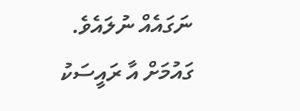ނަގައެއް ނުލައެވެ. ގައުމަށް އާ ރައީސަކު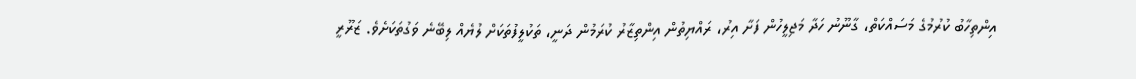އިންތިހާބު ކުރުމުގެ މަސައްކަތް، ގާނޫނު ހަދާ މަޖިލީހުން ފަށާ އިރު، ރައްޔިތުން އިންތިޒާރު ކުރަމުން ދަނީ، ތަކުލީފުތަކަށް ލުޔެއް ލިބޭނެ ވަގުތަކަށެވެ. ޒަރޫރީ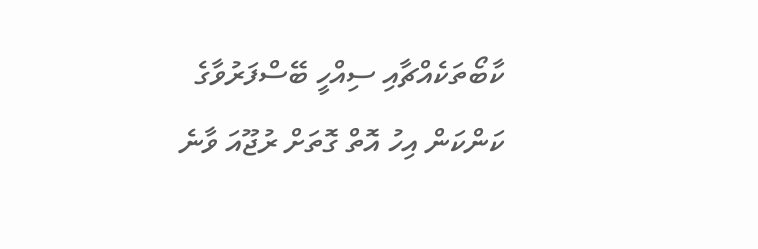ކާބޯތަކެއްޗާއި ސިއްހީ ބޭސްފަރުވާގެ ކަންކަން އިހު އޮތް ގޮތަށް ރުޖޫއަ ވާނެ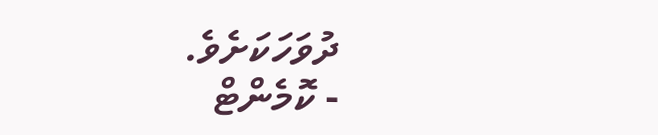ދުވަހަކަށެވެ.
- ކޮމެންޓް